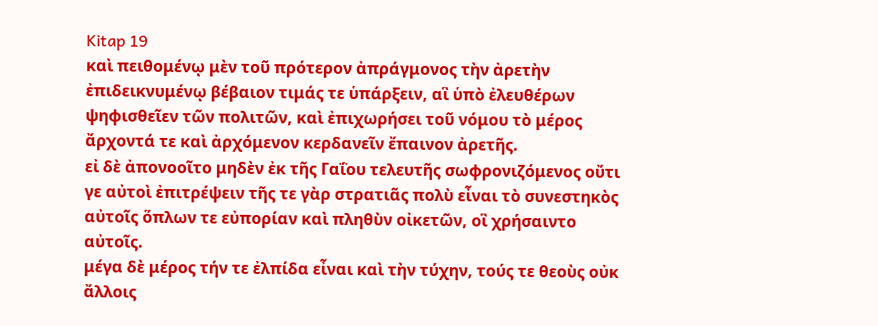Kitap 19
καὶ πειθομένῳ μὲν τοῦ πρότερον ἀπράγμονος τὴν ἀρετὴν ἐπιδεικνυμένῳ βέβαιον τιμάς τε ὑπάρξειν, αἳ ὑπὸ ἐλευθέρων ψηφισθεῖεν τῶν πολιτῶν, καὶ ἐπιχωρήσει τοῦ νόμου τὸ μέρος ἄρχοντά τε καὶ ἀρχόμενον κερδανεῖν ἔπαινον ἀρετῆς.
εἰ δὲ ἀπονοοῖτο μηδὲν ἐκ τῆς Γαΐου τελευτῆς σωφρονιζόμενος οὔτι γε αὐτοὶ ἐπιτρέψειν τῆς τε γὰρ στρατιᾶς πολὺ εἶναι τὸ συνεστηκὸς αὐτοῖς ὅπλων τε εὐπορίαν καὶ πληθὺν οἰκετῶν, οἳ χρήσαιντο αὐτοῖς.
μέγα δὲ μέρος τήν τε ἐλπίδα εἶναι καὶ τὴν τύχην, τούς τε θεοὺς οὐκ ἄλλοις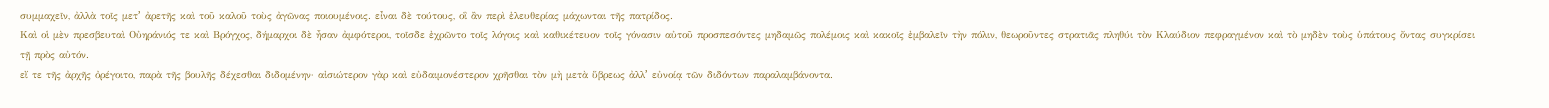συμμαχεῖν, ἀλλὰ τοῖς μετʼ ἀρετῆς καὶ τοῦ καλοῦ τοὺς ἀγῶνας ποιουμένοις. εἶναι δὲ τούτους, οἳ ἂν περὶ ἐλευθερίας μάχωνται τῆς πατρίδος.
Καὶ οἱ μὲν πρεσβευταὶ Οὐηράνιός τε καὶ Βρόγχος, δήμαρχοι δὲ ἦσαν ἀμφότεροι, τοῖσδε ἐχρῶντο τοῖς λόγοις καὶ καθικέτευον τοῖς γόνασιν αὐτοῦ προσπεσόντες μηδαμῶς πολέμοις καὶ κακοῖς ἐμβαλεῖν τὴν πόλιν, θεωροῦντες στρατιᾶς πληθύι τὸν Κλαύδιον πεφραγμένον καὶ τὸ μηδὲν τοὺς ὑπάτους ὄντας συγκρίσει τῇ πρὸς αὐτόν.
εἴ τε τῆς ἀρχῆς ὀρέγοιτο, παρὰ τῆς βουλῆς δέχεσθαι διδομένην· αἰσιώτερον γὰρ καὶ εὐδαιμονέστερον χρῆσθαι τὸν μὴ μετὰ ὕβρεως ἀλλʼ εὐνοίᾳ τῶν διδόντων παραλαμβάνοντα.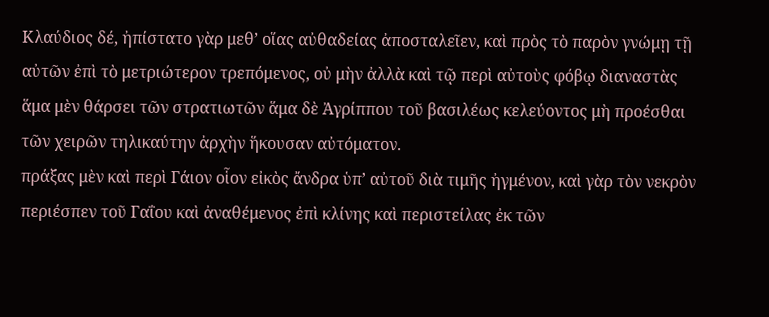Κλαύδιος δέ, ἠπίστατο γὰρ μεθʼ οἵας αὐθαδείας ἀποσταλεῖεν, καὶ πρὸς τὸ παρὸν γνώμῃ τῇ αὐτῶν ἐπὶ τὸ μετριώτερον τρεπόμενος, οὐ μὴν ἀλλὰ καὶ τῷ περὶ αὐτοὺς φόβῳ διαναστὰς ἅμα μὲν θάρσει τῶν στρατιωτῶν ἅμα δὲ Ἀγρίππου τοῦ βασιλέως κελεύοντος μὴ προέσθαι τῶν χειρῶν τηλικαύτην ἀρχὴν ἥκουσαν αὐτόματον.
πράξας μὲν καὶ περὶ Γάιον οἷον εἰκὸς ἄνδρα ὑπʼ αὐτοῦ διὰ τιμῆς ἠγμένον, καὶ γὰρ τὸν νεκρὸν περιέσπεν τοῦ Γαΐου καὶ ἀναθέμενος ἐπὶ κλίνης καὶ περιστείλας ἐκ τῶν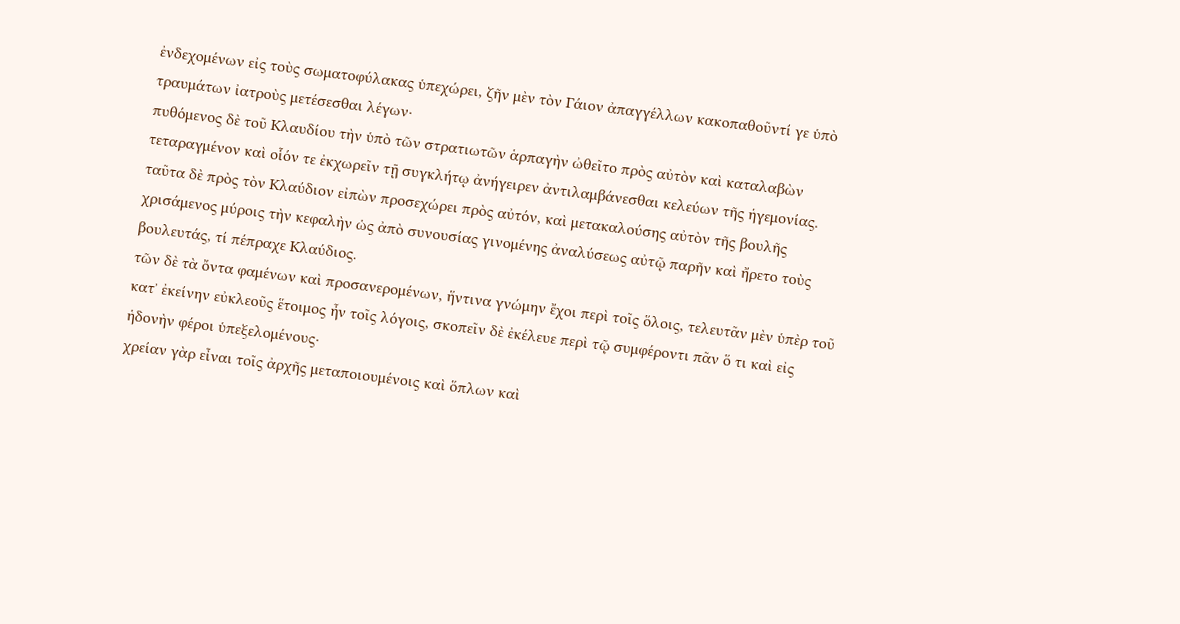ἐνδεχομένων εἰς τοὺς σωματοφύλακας ὑπεχώρει, ζῆν μὲν τὸν Γάιον ἀπαγγέλλων κακοπαθοῦντί γε ὑπὸ τραυμάτων ἰατροὺς μετέσεσθαι λέγων·
πυθόμενος δὲ τοῦ Κλαυδίου τὴν ὑπὸ τῶν στρατιωτῶν ἁρπαγὴν ὠθεῖτο πρὸς αὐτὸν καὶ καταλαβὼν τεταραγμένον καὶ οἷόν τε ἐκχωρεῖν τῇ συγκλήτῳ ἀνήγειρεν ἀντιλαμβάνεσθαι κελεύων τῆς ἡγεμονίας.
ταῦτα δὲ πρὸς τὸν Κλαύδιον εἰπὼν προσεχώρει πρὸς αὐτόν, καὶ μετακαλούσης αὐτὸν τῆς βουλῆς χρισάμενος μύροις τὴν κεφαλὴν ὡς ἀπὸ συνουσίας γινομένης ἀναλύσεως αὐτῷ παρῆν καὶ ἤρετο τοὺς βουλευτάς, τί πέπραχε Κλαύδιος.
τῶν δὲ τὰ ὄντα φαμένων καὶ προσανερομένων, ἥντινα γνώμην ἔχοι περὶ τοῖς ὅλοις, τελευτᾶν μὲν ὑπὲρ τοῦ κατʼ ἐκείνην εὐκλεοῦς ἕτοιμος ἦν τοῖς λόγοις, σκοπεῖν δὲ ἐκέλευε περὶ τῷ συμφέροντι πᾶν ὅ τι καὶ εἰς ἡδονὴν φέροι ὑπεξελομένους·
χρείαν γὰρ εἶναι τοῖς ἀρχῆς μεταποιουμένοις καὶ ὅπλων καὶ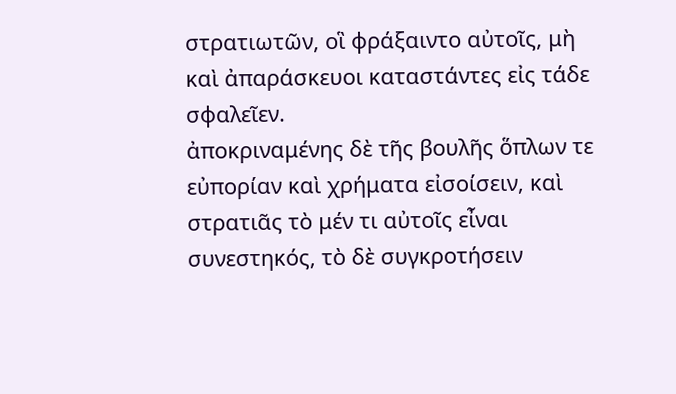στρατιωτῶν, οἳ φράξαιντο αὐτοῖς, μὴ καὶ ἀπαράσκευοι καταστάντες εἰς τάδε σφαλεῖεν.
ἀποκριναμένης δὲ τῆς βουλῆς ὅπλων τε εὐπορίαν καὶ χρήματα εἰσοίσειν, καὶ στρατιᾶς τὸ μέν τι αὐτοῖς εἶναι συνεστηκός, τὸ δὲ συγκροτήσειν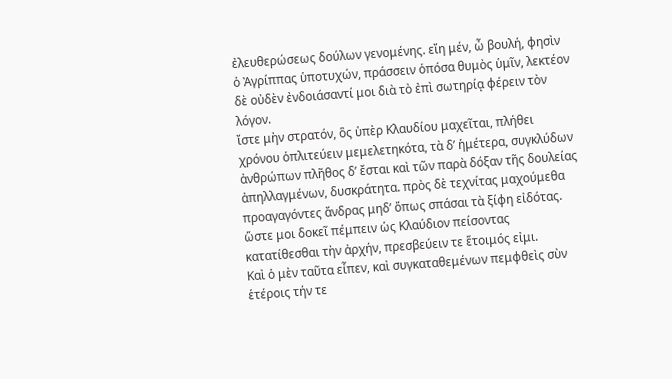ἐλευθερώσεως δούλων γενομένης. εἴη μέν, ὦ βουλή, φησὶν ὁ Ἀγρίππας ὑποτυχών, πράσσειν ὁπόσα θυμὸς ὑμῖν, λεκτέον δὲ οὐδὲν ἐνδοιάσαντί μοι διὰ τὸ ἐπὶ σωτηρίᾳ φέρειν τὸν λόγον.
ἴστε μὴν στρατόν, ὃς ὑπὲρ Κλαυδίου μαχεῖται, πλήθει χρόνου ὁπλιτεύειν μεμελετηκότα, τὰ δʼ ἡμέτερα, συγκλύδων ἀνθρώπων πλῆθος δʼ ἔσται καὶ τῶν παρὰ δόξαν τῆς δουλείας ἀπηλλαγμένων, δυσκράτητα. πρὸς δὲ τεχνίτας μαχούμεθα προαγαγόντες ἄνδρας μηδʼ ὅπως σπάσαι τὰ ξίφη εἰδότας.
ὥστε μοι δοκεῖ πέμπειν ὡς Κλαύδιον πείσοντας κατατίθεσθαι τὴν ἀρχήν, πρεσβεύειν τε ἕτοιμός εἰμι.
Καὶ ὁ μὲν ταῦτα εἶπεν, καὶ συγκαταθεμένων πεμφθεὶς σὺν ἑτέροις τήν τε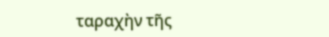ταραχὴν τῆς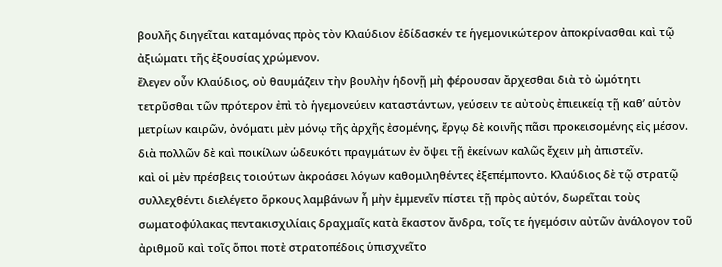βουλῆς διηγεῖται καταμόνας πρὸς τὸν Κλαύδιον ἐδίδασκέν τε ἡγεμονικώτερον ἀποκρίνασθαι καὶ τῷ ἀξιώματι τῆς ἐξουσίας χρώμενον.
ἔλεγεν οὖν Κλαύδιος, οὐ θαυμάζειν τὴν βουλὴν ἡδονῇ μὴ φέρουσαν ἄρχεσθαι διὰ τὸ ὠμότητι τετρῦσθαι τῶν πρότερον ἐπὶ τὸ ἡγεμονεύειν καταστάντων, γεύσειν τε αὐτοὺς ἐπιεικείᾳ τῇ καθʼ αὑτὸν μετρίων καιρῶν, ὀνόματι μὲν μόνῳ τῆς ἀρχῆς ἐσομένης, ἔργῳ δὲ κοινῆς πᾶσι προκεισομένης εἰς μέσον. διὰ πολλῶν δὲ καὶ ποικίλων ὡδευκότι πραγμάτων ἐν ὄψει τῇ ἐκείνων καλῶς ἔχειν μὴ ἀπιστεῖν.
καὶ οἱ μὲν πρέσβεις τοιούτων ἀκροάσει λόγων καθομιληθέντες ἐξεπέμποντο. Κλαύδιος δὲ τῷ στρατῷ συλλεχθέντι διελέγετο ὅρκους λαμβάνων ἦ μὴν ἐμμενεῖν πίστει τῇ πρὸς αὐτόν, δωρεῖται τοὺς σωματοφύλακας πεντακισχιλίαις δραχμαῖς κατὰ ἕκαστον ἄνδρα, τοῖς τε ἡγεμόσιν αὐτῶν ἀνάλογον τοῦ ἀριθμοῦ καὶ τοῖς ὅποι ποτὲ στρατοπέδοις ὑπισχνεῖτο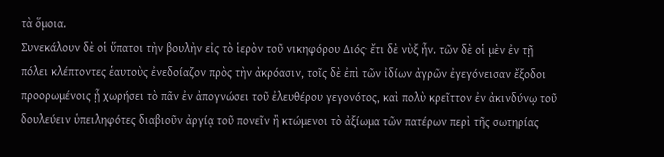τὰ ὅμοια.
Συνεκάλουν δὲ οἱ ὕπατοι τὴν βουλὴν εἰς τὸ ἱερὸν τοῦ νικηφόρου Διός· ἔτι δὲ νὺξ ἦν. τῶν δὲ οἱ μὲν ἐν τῇ πόλει κλέπτοντες ἑαυτοὺς ἐνεδοίαζον πρὸς τὴν ἀκρόασιν, τοῖς δὲ ἐπὶ τῶν ἰδίων ἀγρῶν ἐγεγόνεισαν ἔξοδοι προορωμένοις ᾗ χωρήσει τὸ πᾶν ἐν ἀπογνώσει τοῦ ἐλευθέρου γεγονότος, καὶ πολὺ κρεῖττον ἐν ἀκινδύνῳ τοῦ δουλεύειν ὑπειληφότες διαβιοῦν ἀργίᾳ τοῦ πονεῖν ἢ κτώμενοι τὸ ἀξίωμα τῶν πατέρων περὶ τῆς σωτηρίας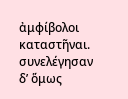ἀμφίβολοι καταστῆναι.
συνελέγησαν δʼ ὅμως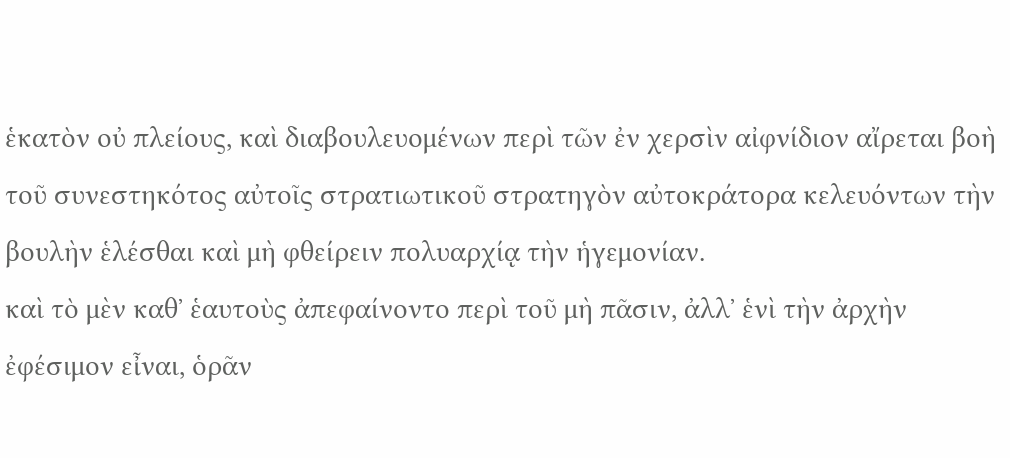ἑκατὸν οὐ πλείους, καὶ διαβουλευομένων περὶ τῶν ἐν χερσὶν αἰφνίδιον αἴρεται βοὴ τοῦ συνεστηκότος αὐτοῖς στρατιωτικοῦ στρατηγὸν αὐτοκράτορα κελευόντων τὴν βουλὴν ἑλέσθαι καὶ μὴ φθείρειν πολυαρχίᾳ τὴν ἡγεμονίαν.
καὶ τὸ μὲν καθʼ ἑαυτοὺς ἀπεφαίνοντο περὶ τοῦ μὴ πᾶσιν, ἀλλʼ ἑνὶ τὴν ἀρχὴν ἐφέσιμον εἶναι, ὁρᾶν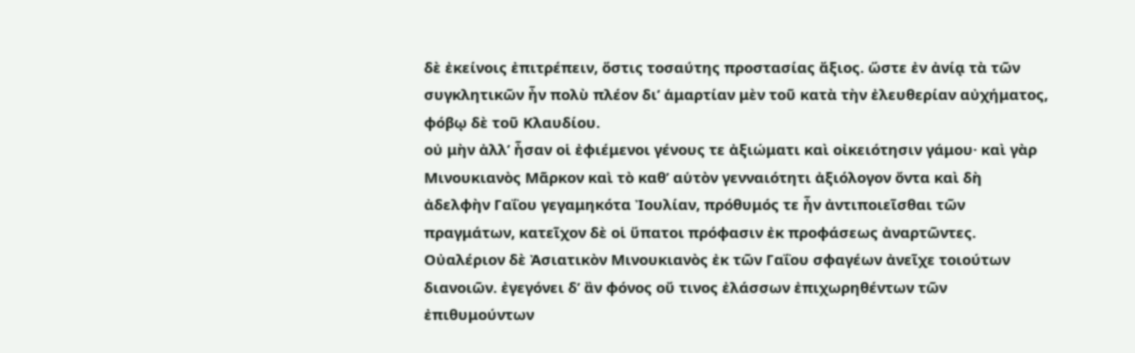δὲ ἐκείνοις ἐπιτρέπειν, ὅστις τοσαύτης προστασίας ἄξιος. ὥστε ἐν ἀνίᾳ τὰ τῶν συγκλητικῶν ἦν πολὺ πλέον διʼ ἁμαρτίαν μὲν τοῦ κατὰ τὴν ἐλευθερίαν αὐχήματος, φόβῳ δὲ τοῦ Κλαυδίου.
οὐ μὴν ἀλλʼ ἦσαν οἱ ἐφιέμενοι γένους τε ἀξιώματι καὶ οἰκειότησιν γάμου· καὶ γὰρ Μινουκιανὸς Μᾶρκον καὶ τὸ καθʼ αὑτὸν γενναιότητι ἀξιόλογον ὄντα καὶ δὴ ἀδελφὴν Γαΐου γεγαμηκότα Ἰουλίαν, πρόθυμός τε ἦν ἀντιποιεῖσθαι τῶν πραγμάτων, κατεῖχον δὲ οἱ ὕπατοι πρόφασιν ἐκ προφάσεως ἀναρτῶντες.
Οὐαλέριον δὲ Ἀσιατικὸν Μινουκιανὸς ἐκ τῶν Γαΐου σφαγέων ἀνεῖχε τοιούτων διανοιῶν. ἐγεγόνει δʼ ἂν φόνος οὔ τινος ἐλάσσων ἐπιχωρηθέντων τῶν ἐπιθυμούντων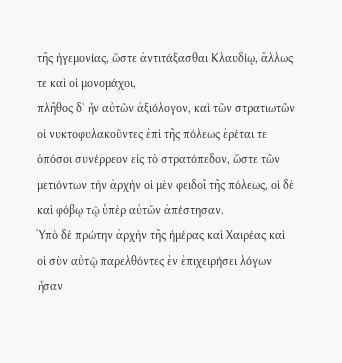τῆς ἡγεμονίας, ὥστε ἀντιτάξασθαι Κλαυδίῳ, ἄλλως τε καὶ οἱ μονομάχοι,
πλῆθος δʼ ἦν αὐτῶν ἀξιόλογον, καὶ τῶν στρατιωτῶν οἱ νυκτοφυλακοῦντες ἐπὶ τῆς πόλεως ἐρέται τε ὁπόσοι συνέρρεον εἰς τὸ στρατόπεδον, ὥστε τῶν μετιόντων τὴν ἀρχὴν οἱ μὲν φειδοῖ τῆς πόλεως, οἱ δὲ καὶ φόβῳ τῷ ὑπὲρ αὐτῶν ἀπέστησαν.
Ὑπὸ δὲ πρώτην ἀρχὴν τῆς ἡμέρας καὶ Χαιρέας καὶ οἱ σὺν αὐτῷ παρελθόντες ἐν ἐπιχειρήσει λόγων ἦσαν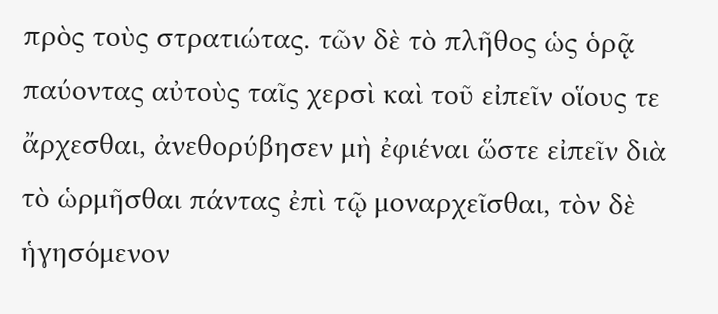πρὸς τοὺς στρατιώτας. τῶν δὲ τὸ πλῆθος ὡς ὁρᾷ παύοντας αὐτοὺς ταῖς χερσὶ καὶ τοῦ εἰπεῖν οἵους τε ἄρχεσθαι, ἀνεθορύβησεν μὴ ἐφιέναι ὥστε εἰπεῖν διὰ τὸ ὡρμῆσθαι πάντας ἐπὶ τῷ μοναρχεῖσθαι, τὸν δὲ ἡγησόμενον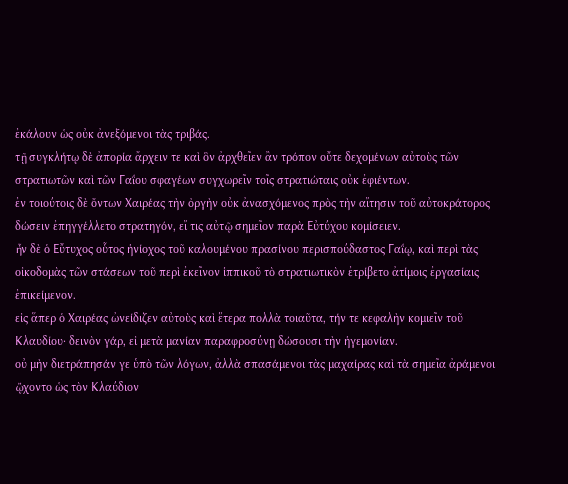ἐκάλουν ὡς οὐκ ἀνεξόμενοι τὰς τριβάς.
τῇ συγκλήτῳ δὲ ἀπορία ἄρχειν τε καὶ ὃν ἀρχθεῖεν ἂν τρόπον οὔτε δεχομένων αὐτοὺς τῶν στρατιωτῶν καὶ τῶν Γαΐου σφαγέων συγχωρεῖν τοῖς στρατιώταις οὐκ ἐφιέντων.
ἐν τοιούτοις δὲ ὄντων Χαιρέας τὴν ὀργὴν οὐκ ἀνασχόμενος πρὸς τὴν αἴτησιν τοῦ αὐτοκράτορος δώσειν ἐπηγγέλλετο στρατηγόν, εἴ τις αὐτῷ σημεῖον παρὰ Εὐτύχου κομίσειεν.
ἦν δὲ ὁ Εὔτυχος οὗτος ἡνίοχος τοῦ καλουμένου πρασίνου περισπούδαστος Γαΐῳ, καὶ περὶ τὰς οἰκοδομὰς τῶν στάσεων τοῦ περὶ ἐκεῖνον ἱππικοῦ τὸ στρατιωτικὸν ἐτρίβετο ἀτίμοις ἐργασίαις ἐπικείμενον.
εἰς ἅπερ ὁ Χαιρέας ὠνείδιζεν αὐτοὺς καὶ ἕτερα πολλὰ τοιαῦτα, τήν τε κεφαλὴν κομιεῖν τοῦ Κλαυδίου· δεινὸν γάρ, εἰ μετὰ μανίαν παραφροσύνῃ δώσουσι τὴν ἡγεμονίαν.
οὐ μὴν διετράπησάν γε ὑπὸ τῶν λόγων, ἀλλὰ σπασάμενοι τὰς μαχαίρας καὶ τὰ σημεῖα ἀράμενοι ᾤχοντο ὡς τὸν Κλαύδιον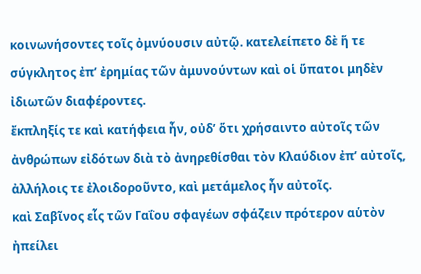κοινωνήσοντες τοῖς ὀμνύουσιν αὐτῷ. κατελείπετο δὲ ἥ τε σύγκλητος ἐπʼ ἐρημίας τῶν ἀμυνούντων καὶ οἱ ὕπατοι μηδὲν ἰδιωτῶν διαφέροντες.
ἔκπληξίς τε καὶ κατήφεια ἦν, οὐδʼ ὅτι χρήσαιντο αὐτοῖς τῶν ἀνθρώπων εἰδότων διὰ τὸ ἀνηρεθίσθαι τὸν Κλαύδιον ἐπʼ αὐτοῖς, ἀλλήλοις τε ἐλοιδοροῦντο, καὶ μετάμελος ἦν αὐτοῖς.
καὶ Σαβῖνος εἷς τῶν Γαΐου σφαγέων σφάζειν πρότερον αὑτὸν ἠπείλει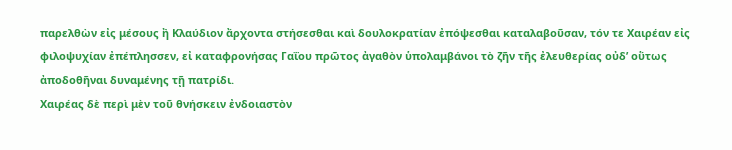παρελθὼν εἰς μέσους ἢ Κλαύδιον ἄρχοντα στήσεσθαι καὶ δουλοκρατίαν ἐπόψεσθαι καταλαβοῦσαν, τόν τε Χαιρέαν εἰς φιλοψυχίαν ἐπέπλησσεν, εἰ καταφρονήσας Γαΐου πρῶτος ἀγαθὸν ὑπολαμβάνοι τὸ ζῆν τῆς ἐλευθερίας οὐδʼ οὕτως ἀποδοθῆναι δυναμένης τῇ πατρίδι.
Χαιρέας δὲ περὶ μὲν τοῦ θνήσκειν ἐνδοιαστὸν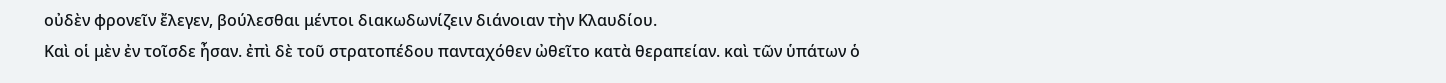οὐδὲν φρονεῖν ἔλεγεν, βούλεσθαι μέντοι διακωδωνίζειν διάνοιαν τὴν Κλαυδίου.
Καὶ οἱ μὲν ἐν τοῖσδε ἦσαν. ἐπὶ δὲ τοῦ στρατοπέδου πανταχόθεν ὠθεῖτο κατὰ θεραπείαν. καὶ τῶν ὑπάτων ὁ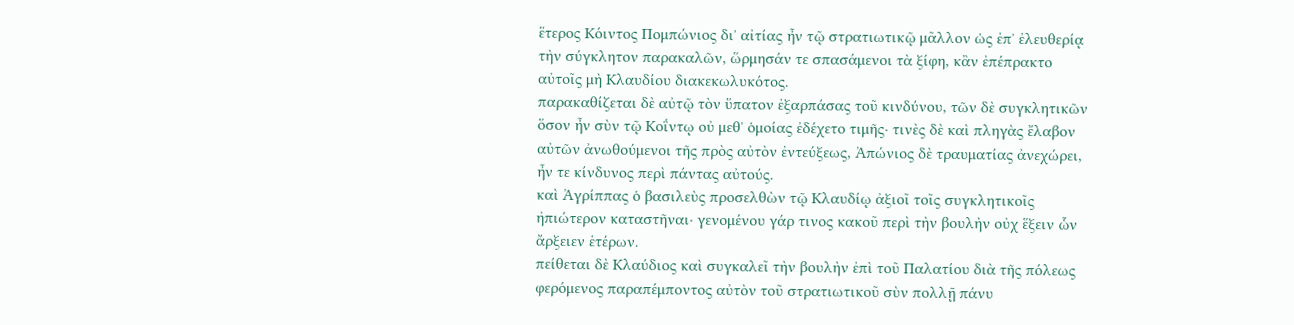ἕτερος Κόιντος Πομπώνιος διʼ αἰτίας ἦν τῷ στρατιωτικῷ μᾶλλον ὡς ἐπʼ ἐλευθερίᾳ τὴν σύγκλητον παρακαλῶν, ὥρμησάν τε σπασάμενοι τὰ ξίφη, κἂν ἐπέπρακτο αὐτοῖς μὴ Κλαυδίου διακεκωλυκότος.
παρακαθίζεται δὲ αὐτῷ τὸν ὕπατον ἐξαρπάσας τοῦ κινδύνου, τῶν δὲ συγκλητικῶν ὅσον ἦν σὺν τῷ Κοΐντῳ οὐ μεθʼ ὁμοίας ἐδέχετο τιμῆς· τινὲς δὲ καὶ πληγὰς ἔλαβον αὐτῶν ἀνωθούμενοι τῆς πρὸς αὐτὸν ἐντεύξεως, Ἀπώνιος δὲ τραυματίας ἀνεχώρει, ἦν τε κίνδυνος περὶ πάντας αὐτούς.
καὶ Ἀγρίππας ὁ βασιλεὺς προσελθὼν τῷ Κλαυδίῳ ἀξιοῖ τοῖς συγκλητικοῖς ἠπιώτερον καταστῆναι· γενομένου γάρ τινος κακοῦ περὶ τὴν βουλὴν οὐχ ἕξειν ὧν ἄρξειεν ἑτέρων.
πείθεται δὲ Κλαύδιος καὶ συγκαλεῖ τὴν βουλὴν ἐπὶ τοῦ Παλατίου διὰ τῆς πόλεως φερόμενος παραπέμποντος αὐτὸν τοῦ στρατιωτικοῦ σὺν πολλῇ πάνυ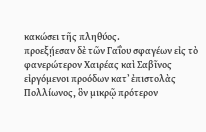κακώσει τῆς πληθύος.
προεξῄεσαν δὲ τῶν Γαΐου σφαγέων εἰς τὸ φανερώτερον Χαιρέας καὶ Σαβῖνος εἰργόμενοι προόδων κατʼ ἐπιστολὰς Πολλίωνος, ὃν μικρῷ πρότερον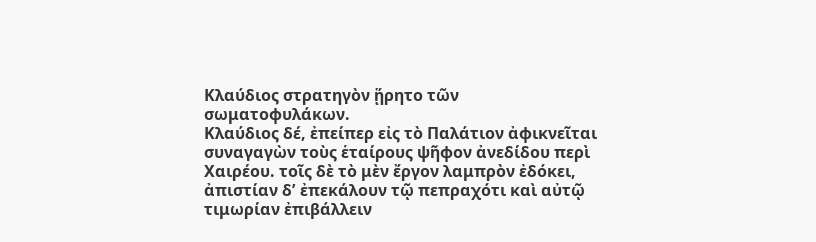Κλαύδιος στρατηγὸν ᾕρητο τῶν σωματοφυλάκων.
Κλαύδιος δέ, ἐπείπερ εἰς τὸ Παλάτιον ἀφικνεῖται συναγαγὼν τοὺς ἑταίρους ψῆφον ἀνεδίδου περὶ Χαιρέου. τοῖς δὲ τὸ μὲν ἔργον λαμπρὸν ἐδόκει, ἀπιστίαν δʼ ἐπεκάλουν τῷ πεπραχότι καὶ αὐτῷ τιμωρίαν ἐπιβάλλειν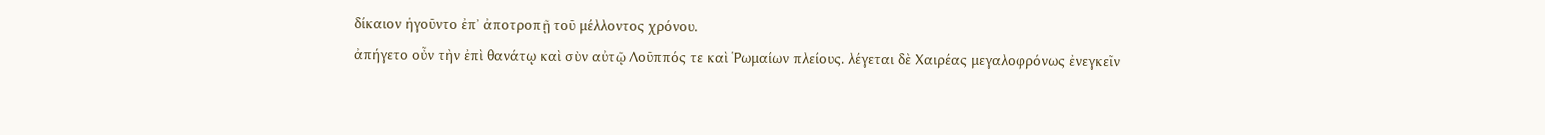δίκαιον ἡγοῦντο ἐπʼ ἀποτροπῇ τοῦ μέλλοντος χρόνου.
ἀπήγετο οὖν τὴν ἐπὶ θανάτῳ καὶ σὺν αὐτῷ Λοῦππός τε καὶ Ῥωμαίων πλείους. λέγεται δὲ Χαιρέας μεγαλοφρόνως ἐνεγκεῖν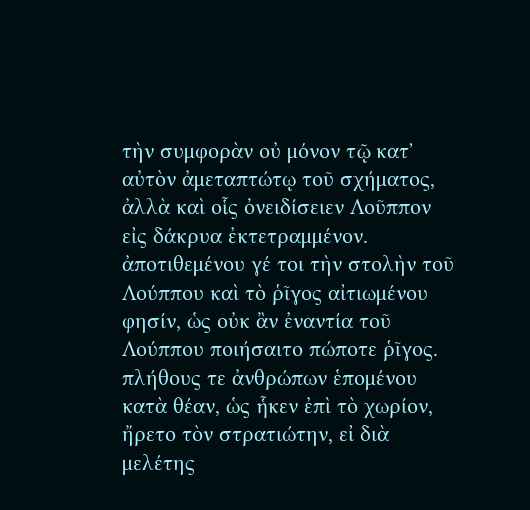τὴν συμφορὰν οὐ μόνον τῷ κατʼ αὐτὸν ἀμεταπτώτῳ τοῦ σχήματος, ἀλλὰ καὶ οἷς ὀνειδίσειεν Λοῦππον εἰς δάκρυα ἐκτετραμμένον.
ἀποτιθεμένου γέ τοι τὴν στολὴν τοῦ Λούππου καὶ τὸ ῥῖγος αἰτιωμένου φησίν, ὡς οὐκ ἂν ἐναντία τοῦ Λούππου ποιήσαιτο πώποτε ῥῖγος. πλήθους τε ἀνθρώπων ἑπομένου κατὰ θέαν, ὡς ἧκεν ἐπὶ τὸ χωρίον, ἤρετο τὸν στρατιώτην, εἰ διὰ μελέτης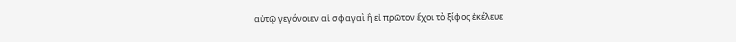αὐτῷ γεγόνοιεν αἱ σφαγαὶ ἢ εἰ πρῶτον ἔχοι τὸ ξίφος ἐκέλευε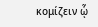κομίζειν ᾧ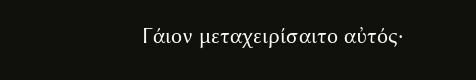Γάιον μεταχειρίσαιτο αὐτός·